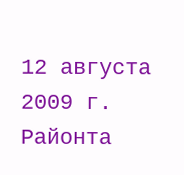12 августа 2009 г.
Районта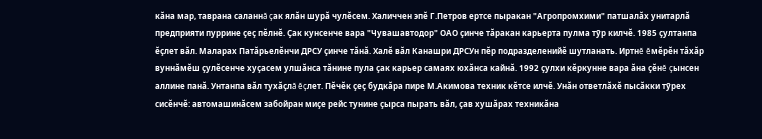кăна мар, таврана саланнă çак ялăн шурă чулĕсем. Халиччен эпĕ Г.Петров ертсе пыракан "Агропромхими" патшалăх унитарлă предприяти пуррине çеç пĕлнĕ. Çак кунсенче вара "Чувашавтодор" ОАО çинче тăракан карьерта пулма тỹр килчĕ. 1985 çултанпа ĕçлет вăл. Маларах Патăрьелĕнчи ДРСУ çинче тăнă. Халĕ вăл Канашри ДРСУн пĕр подразделенийĕ шутланать. Иртнĕ ĕмĕрĕн тăхăр вуннăмĕш çулĕсенче хуçасем улшăнса тăнине пула çак карьер самаях юхăнса кайнă. 1992 çулхи кĕркунне вара ăна çĕнĕ çынсен аллине панă. Унтанпа вăл тухăçлă ĕçлет. Пĕчĕк çеç будкăра пире М.Акимова техник кĕтсе илчĕ. Унăн ответлăхĕ пысăкки тỹрех сисĕнчĕ: автомашинăсем забойран миçе рейс тунине çырса пырать вăл, çав хушăрах техникăна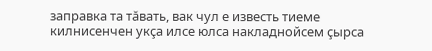заправка та тăвать, вак чул е известь тиеме килнисенчен укçа илсе юлса накладнойсем çырса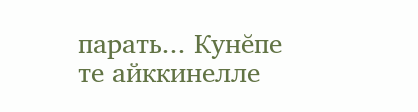парать... Кунĕпе те айккинелле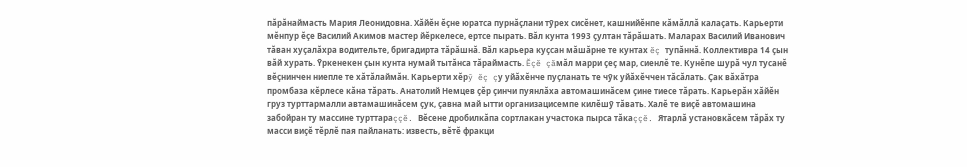пăрăнаймасть Мария Леонидовна. Хăйĕн ĕçне юратса пурнăçлани тỹрех сисĕнет, кашнийĕнпе кăмăллă калаçать. Карьерти мĕнпур ĕçе Василий Акимов мастер йĕркелесе, ертсе пырать. Вăл кунта 1993 çултан тăрăшать. Маларах Василий Иванович тăван хуçалăхра водительте, бригадирта тăрăшнă. Вăл карьера куçсан мăшăрне те кунтах ĕç тупăннă. Коллективра 14 çын вăй хурать. Ỹркенекен çын кунта нумай тытăнса тăраймасть. Ĕçĕ çăмăл марри çеç мар, сиенлĕ те. Кунĕпе шурă чул тусанĕ вĕçнинчен ниепле те хăтăлаймăн. Карьерти хĕрỹ ĕç çу уйăхĕнче пуçланать те чỹк уйăхĕччен тăсăлать. Çак вăхăтра промбаза кĕрлесе кăна тăрать. Анатолий Немцев çĕр çинчи пуянлăха автомашинăсем çине тиесе тăрать. Карьерăн хăйĕн груз турттармалли автамашинăсем çук, çавна май ытти организацисемпе килĕшỹ тăвать. Халĕ те виçĕ автомашина забойран ту массине турттараççĕ. Вĕсене дробилкăпа сортлакан участока пырса тăкаççĕ. Ятарлă установкăсем тăрăх ту масси виçĕ тĕрлĕ пая пайланать: известь, вĕтĕ фракци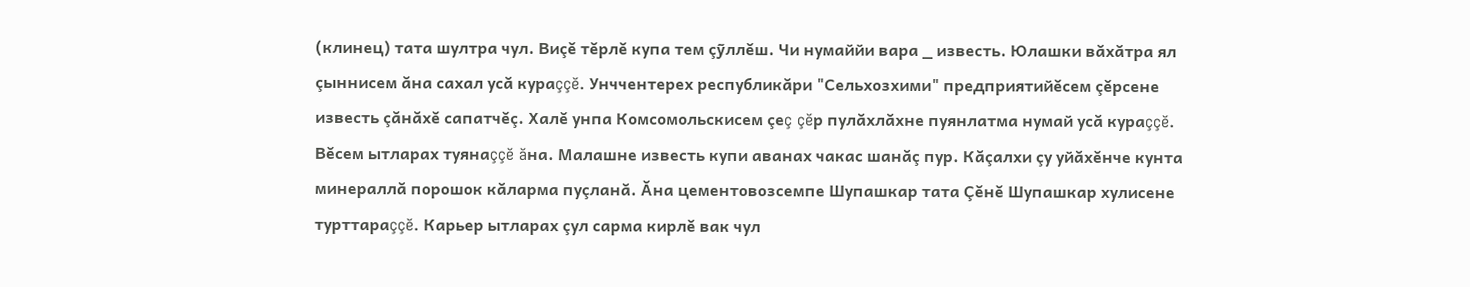(клинец) тата шултра чул. Виçĕ тĕрлĕ купа тем çỹллĕш. Чи нумаййи вара _ известь. Юлашки вăхăтра ял çыннисем ăна сахал усă кураççĕ. Унччентерех республикăри "Сельхозхими" предприятийĕсем çĕрсене известь çăнăхĕ сапатчĕç. Халĕ унпа Комсомольскисем çеç çĕр пулăхлăхне пуянлатма нумай усă кураççĕ. Вĕсем ытларах туянаççĕ ăна. Малашне известь купи аванах чакас шанăç пур. Кăçалхи çу уйăхĕнче кунта минераллă порошок кăларма пуçланă. Ăна цементовозсемпе Шупашкар тата Çĕнĕ Шупашкар хулисене турттараççĕ. Карьер ытларах çул сарма кирлĕ вак чул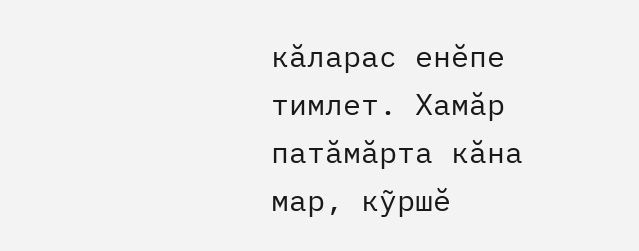кăларас енĕпе тимлет. Хамăр патăмăрта кăна мар, кỹршĕ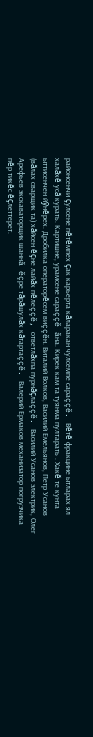районсенчи çулсене пĕтĕмпех çак карьерта кăларакан чулсемпе сараççĕ. Вĕтĕ фракцине ытларах ял халăхĕ усă курать. Картишне, урамсене сараççĕ ăна. Кирек кам та туянма пултарать . Хакĕ те кунта ыттисенчен йỹнĕрех. Дробилка операторĕсем виççĕн. Виталий Волков, Василий Емельянов, Петр Усанов (вăлах сварщик та) хăйсен ĕçне лайăх пĕлеççĕ, ответлăхпа пурнăçлаççĕ. Василий Усанов электрик, Олег Арефьев экскаваторщик шаннă ĕçре тăрăшулăх кăтартаççĕ. Валерий Ермаков механизатор погрузчика пĕр тикĕс ĕçлеттерет.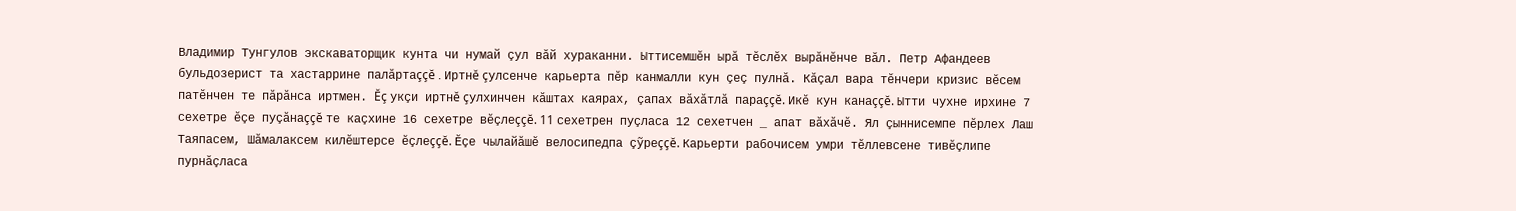Владимир Тунгулов экскаваторщик кунта чи нумай çул вăй хураканни. Ыттисемшĕн ырă тĕслĕх вырăнĕнче вăл. Петр Афандеев бульдозерист та хастаррине палăртаççĕ . Иртнĕ çулсенче карьерта пĕр канмалли кун çеç пулнă. Кăçал вара тĕнчери кризис вĕсем патĕнчен те пăрăнса иртмен. Ĕç укçи иртнĕ çулхинчен кăштах каярах, çапах вăхăтлă параççĕ. Икĕ кун канаççĕ. Ытти чухне ирхине 7 сехетре ĕçе пуçăнаççĕ те каçхине 16 сехетре вĕçлеççĕ. 11 сехетрен пуçласа 12 сехетчен _ апат вăхăчĕ. Ял çыннисемпе пĕрлех Лаш Таяпасем, Шăмалаксем килĕштерсе ĕçлеççĕ. Ĕçе чылайăшĕ велосипедпа çỹреççĕ. Карьерти рабочисем умри тĕллевсене тивĕçлипе пурнăçласа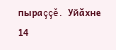пыраççĕ. Уйăхне 14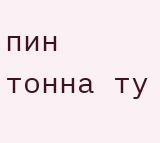пин тонна ту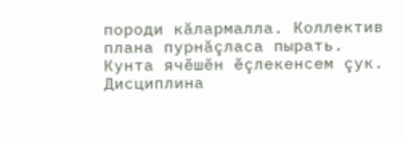породи кăлармалла. Коллектив плана пурнăçласа пырать. Кунта ячĕшĕн ĕçлекенсем çук. Дисциплина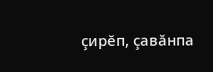çирĕп, çавăнпа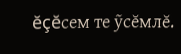ĕçĕсем те ỹсĕмлĕ.